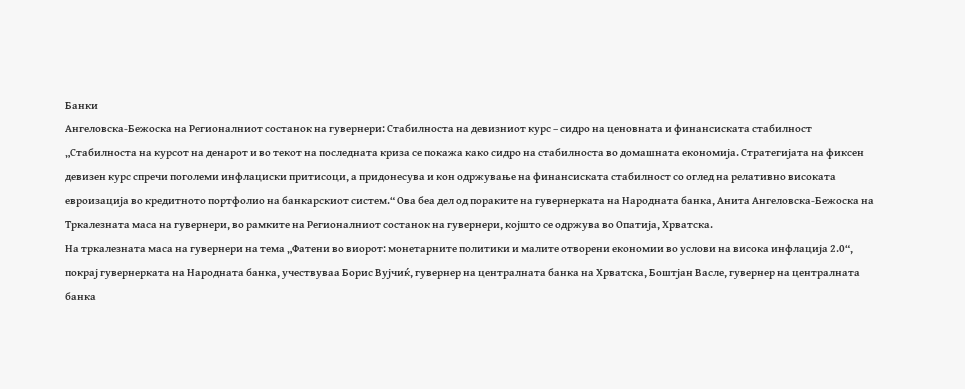Банки
Ангеловска-Бежоска на Регионалниот состанок на гувернери: Стабилноста на девизниот курс – сидро на ценовната и финансиската стабилност
„Стабилноста на курсот на денарот и во текот на последната криза се покажа како сидро на стабилноста во домашната економија. Стратегијата на фиксен девизен курс спречи поголеми инфлациски притисоци, а придонесува и кон одржување на финансиската стабилност со оглед на релативно високата евроизација во кредитното портфолио на банкарскиот систем.“ Ова беа дел од пораките на гувернерката на Народната банка, Анита Ангеловска-Бежоска на Тркалезната маса на гувернери, во рамките на Регионалниот состанок на гувернери, којшто се одржува во Опатија, Хрватска.
На тркалезната маса на гувернери на тема „Фатени во виорот: монетарните политики и малите отворени економии во услови на висока инфлација 2.0“, покрај гувернерката на Народната банка, учествуваа Борис Вујчиќ, гувернер на централната банка на Хрватска, Боштјан Васле, гувернер на централната банка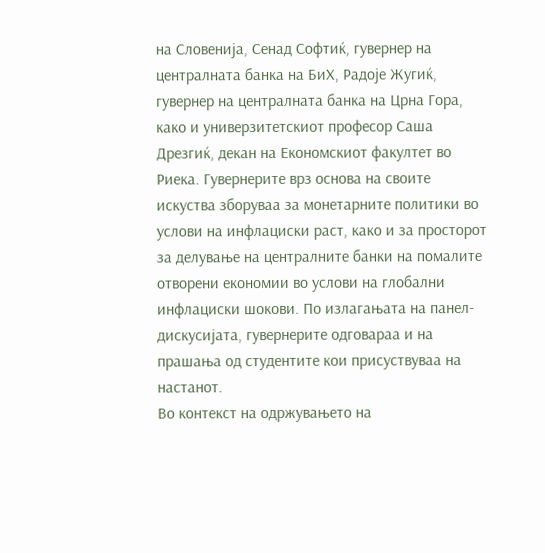на Словенија, Сенад Софтиќ, гувернер на централната банка на БиХ, Радоје Жугиќ, гувернер на централната банка на Црна Гора, како и универзитетскиот професор Саша Дрезгиќ, декан на Економскиот факултет во Риека. Гувернерите врз основа на своите искуства зборуваа за монетарните политики во услови на инфлациски раст, како и за просторот за делување на централните банки на помалите отворени економии во услови на глобални инфлациски шокови. По излагањата на панел-дискусијата, гувернерите одговараа и на прашања од студентите кои присуствуваа на настанот.
Во контекст на одржувањето на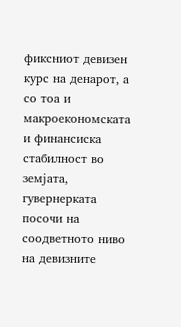фиксниот девизен курс на денарот, а со тоа и макроекономската и финансиска стабилност во земјата, гувернерката посочи на соодветното ниво на девизните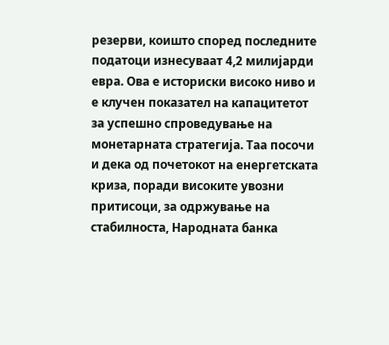резерви, коишто според последните податоци изнесуваат 4,2 милијарди евра. Ова е историски високо ниво и е клучен показател на капацитетот за успешно спроведување на монетарната стратегија. Таа посочи и дека од почетокот на енергетската криза, поради високите увозни притисоци, за одржување на стабилноста, Народната банка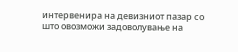интервенира на девизниот пазар со што овозможи задоволување на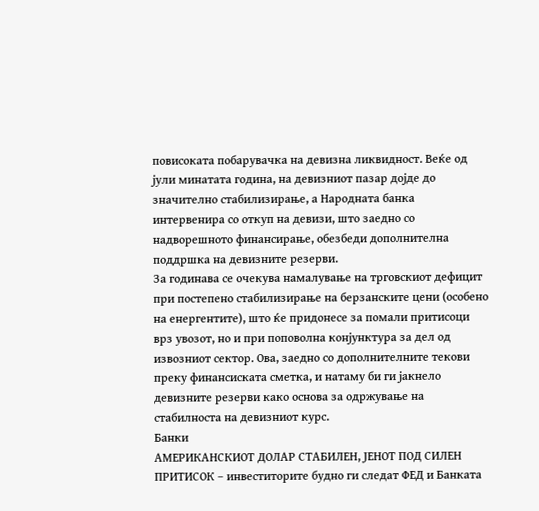повисоката побарувачка на девизна ликвидност. Веќе од јули минатата година, на девизниот пазар дојде до значително стабилизирање, а Народната банка интервенира со откуп на девизи, што заедно со надворешното финансирање, обезбеди дополнителна поддршка на девизните резерви.
За годинава се очекува намалување на трговскиот дефицит при постепено стабилизирање на берзанските цени (особено на енергентите), што ќе придонесе за помали притисоци врз увозот, но и при поповолна конјунктура за дел од извозниот сектор. Ова, заедно со дополнителните текови преку финансиската сметка, и натаму би ги јакнело девизните резерви како основа за одржување на стабилноста на девизниот курс.
Банки
АМЕРИКАНСКИОТ ДОЛАР СТАБИЛЕН, ЈЕНОТ ПОД СИЛЕН ПРИТИСОК – инвеститорите будно ги следат ФЕД и Банката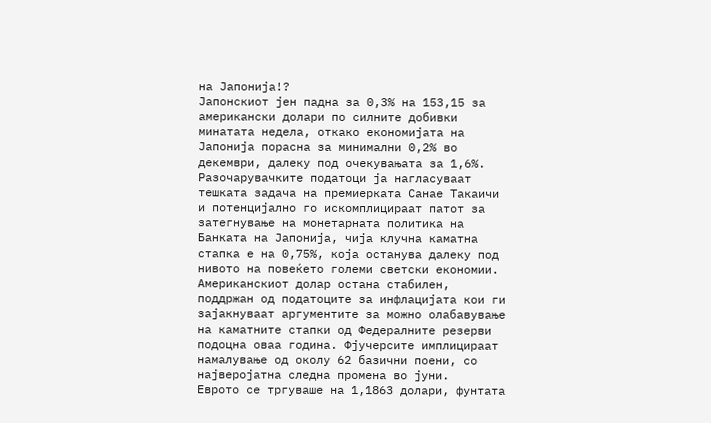на Јапонија!?
Јапонскиот јен падна за 0,3% на 153,15 за американски долари по силните добивки минатата недела, откако економијата на Јапонија порасна за минимални 0,2% во декември, далеку под очекувањата за 1,6%. Разочарувачките податоци ја нагласуваат тешката задача на премиерката Санае Такаичи и потенцијално го искомплицираат патот за затегнување на монетарната политика на Банката на Јапонија, чија клучна каматна стапка е на 0,75%, која останува далеку под нивото на повеќето големи светски економии.
Американскиот долар остана стабилен, поддржан од податоците за инфлацијата кои ги зајакнуваат аргументите за можно олабавување на каматните стапки од Федералните резерви подоцна оваа година. Фјучерсите имплицираат намалување од околу 62 базични поени, со најверојатна следна промена во јуни.
Еврото се тргуваше на 1,1863 долари, фунтата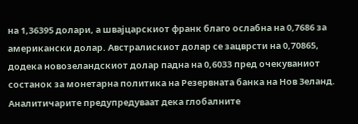на 1,36395 долари, а швајцарскиот франк благо ослабна на 0,7686 за американски долар. Австралискиот долар се зацврсти на 0,70865, додека новозеландскиот долар падна на 0,6033 пред очекуваниот состанок за монетарна политика на Резервната банка на Нов Зеланд.
Аналитичарите предупредуваат дека глобалните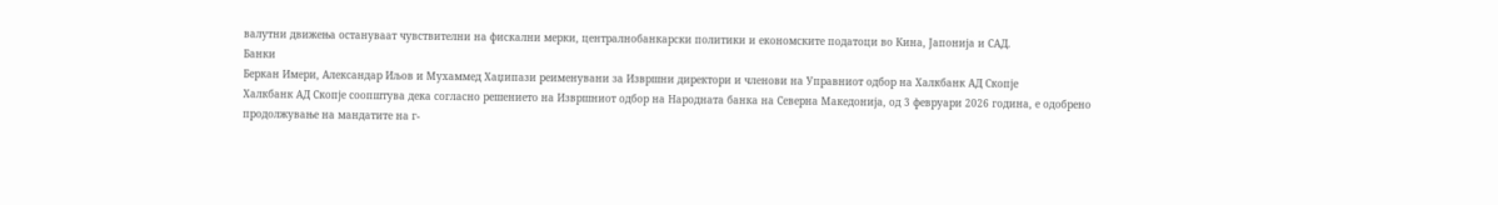валутни движења остануваат чувствителни на фискални мерки, централнобанкарски политики и економските податоци во Кина, Јапонија и САД.
Банки
Беркан Имери, Александар Иљов и Мухаммед Хаџипази реименувани за Извршни директори и членови на Управниот одбор на Халкбанк АД Скопје
Халкбанк АД Скопје соопштува дека согласно решението на Извршниот одбор на Народната банка на Северна Македонија, од 3 февруари 2026 година, е одобрено продолжување на мандатите на г-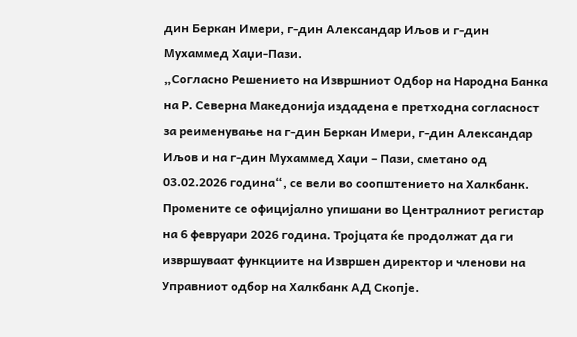дин Беркан Имери, г-дин Александар Иљов и г-дин Мухаммед Хаџи-Пази.
„Согласно Решението на Извршниот Одбор на Народна Банка на Р. Северна Македонија издадена е претходна согласност за реименување на г-дин Беркан Имери, г-дин Александар Иљов и на г-дин Мухаммед Хаџи – Пази, сметано од 03.02.2026 година“, се вели во соопштението на Халкбанк.
Промените се официјално упишани во Централниот регистар на 6 февруари 2026 година. Тројцата ќе продолжат да ги извршуваат функциите на Извршен директор и членови на Управниот одбор на Халкбанк АД Скопје.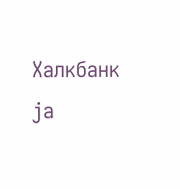Халкбанк ја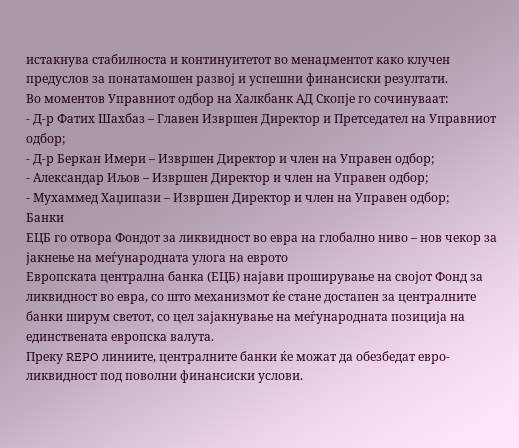истакнува стабилноста и континуитетот во менаџментот како клучен предуслов за понатамошен развој и успешни финансиски резултати.
Во моментов Управниот одбор на Халкбанк АД Скопје го сочинуваат:
- Д-р Фатих Шахбаз – Главен Извршен Директор и Претседател на Управниот одбор;
- Д-р Беркан Имери – Извршен Директор и член на Управен одбор;
- Александар Иљов – Извршен Директор и член на Управен одбор;
- Мухаммед Хаџипази – Извршен Директор и член на Управен одбор;
Банки
ЕЦБ го отвора Фондот за ликвидност во евра на глобално ниво – нов чекор за јакнење на меѓународната улога на еврото
Европската централна банка (ЕЦБ) најави проширување на својот Фонд за ликвидност во евра, со што механизмот ќе стане достапен за централните банки ширум светот, со цел зајакнување на меѓународната позиција на единствената европска валута.
Преку REPO линиите, централните банки ќе можат да обезбедат евро-ликвидност под поволни финансиски услови.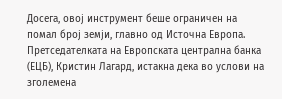Досега, овој инструмент беше ограничен на помал број земји, главно од Источна Европа.
Претседателката на Европската централна банка (ЕЦБ), Кристин Лагард, истакна дека во услови на зголемена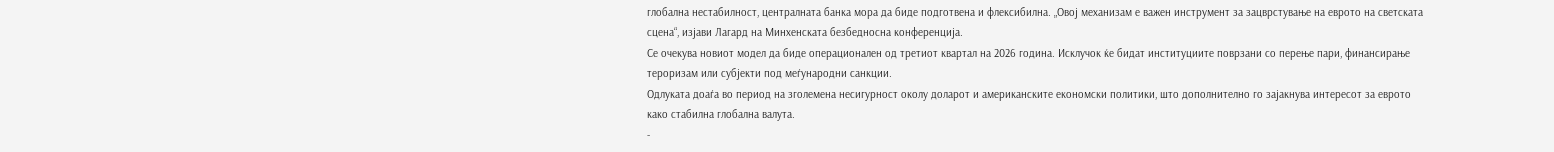глобална нестабилност, централната банка мора да биде подготвена и флексибилна. „Овој механизам е важен инструмент за зацврстување на еврото на светската сцена“, изјави Лагард на Минхенската безбедносна конференција.
Се очекува новиот модел да биде операционален од третиот квартал на 2026 година. Исклучок ќе бидат институциите поврзани со перење пари, финансирање тероризам или субјекти под меѓународни санкции.
Одлуката доаѓа во период на зголемена несигурност околу доларот и американските економски политики, што дополнително го зајакнува интересот за еврото како стабилна глобална валута.
-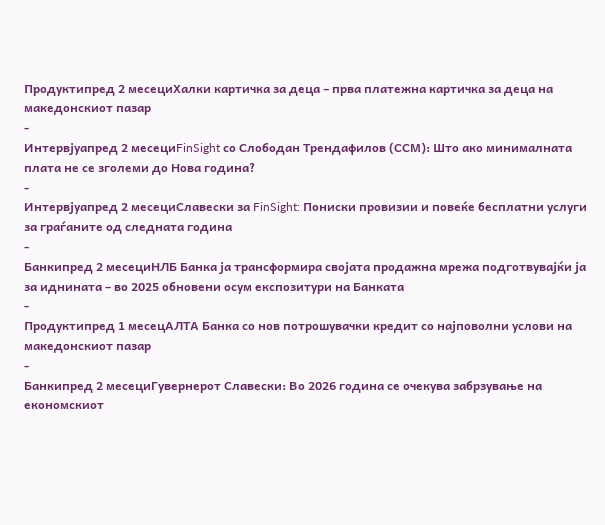Продуктипред 2 месециХалки картичка за деца – прва платежна картичка за деца на македонскиот пазар
-
Интервјуапред 2 месециFinSight со Слободан Трендафилов (ССМ): Што ако минималната плата не се зголеми до Нова година?
-
Интервјуапред 2 месециСлавески за FinSight: Пониски провизии и повеќе бесплатни услуги за граѓаните од следната година
-
Банкипред 2 месециНЛБ Банка ја трансформира својата продажна мрежа подготвувајќи ја за иднината – во 2025 обновени осум експозитури на Банката
-
Продуктипред 1 месецАЛТА Банка со нов потрошувачки кредит со најповолни услови на македонскиот пазар
-
Банкипред 2 месециГувернерот Славески: Во 2026 година се очекува забрзување на економскиот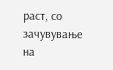раст, со зачувување на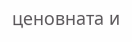ценовната и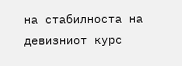на стабилноста на девизниот курс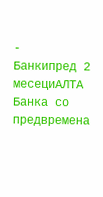-
Банкипред 2 месециАЛТА Банка со предвремена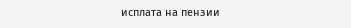исплата на пензии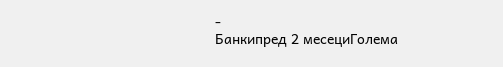-
Банкипред 2 месециГолема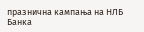празнична кампања на НЛБ Банка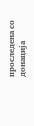проследена со донација